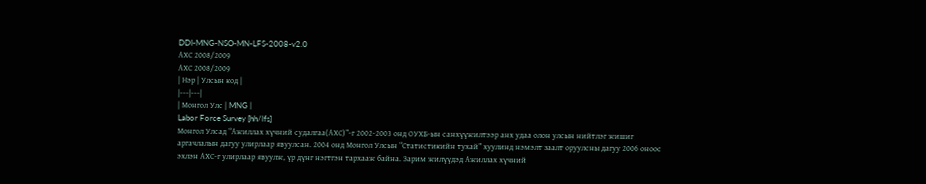DDI-MNG-NSO-MN-LFS-2008-v2.0
АХС 2008/2009
АХС 2008/2009
| Нэр | Улсын код |
|---|---|
| Монгол Улс | MNG |
Labor Force Survey [hh/lfs]
Монгол Улсад “Ажиллах хүчний судалгаа(АХС)”-г 2002-2003 онд ОУХБ-ын санхүүжилтээр анх удаа олон улсын нийтлэг жишиг аргачлалын дагуу улирлаар явуулсан. 2004 онд Монгол Улсын “Статистикийн тухай” хуулинд нэмэлт заалт оруулсны дагуу 2006 оноос эхлэн АХС-г улирлаар явуулж, үр дүнг нэгтгэн тархааж байна. Зарим жилүүдэд Ажиллах хүчний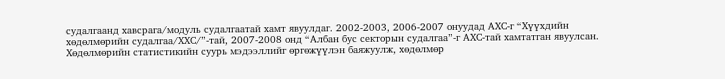судалгаанд хавсрага/модуль судалгаатай хамт явуулдаг. 2002-2003, 2006-2007 онуудад АХС-г “Хүүхдийн хөдөлмөрийн судалгаа/ХХС/”-тай, 2007-2008 онд “Албан бус секторын судалгаа”-г АХС-тай хамтатган явуулсан.
Хөдөлмөрийн статистикийн суурь мэдээллийг өргөжүүлэн баяжуулж, хөдөлмөр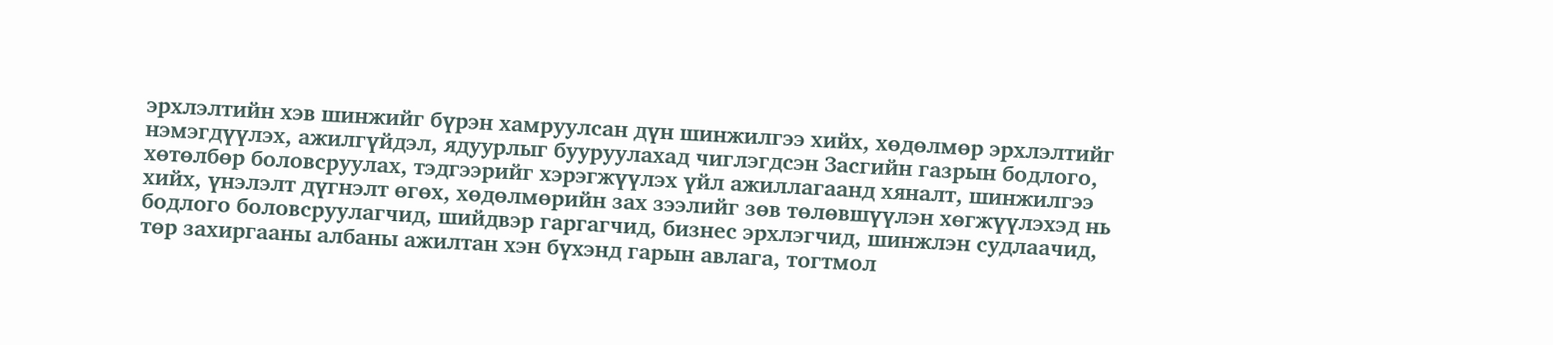эрхлэлтийн хэв шинжийг бүрэн хамруулсан дүн шинжилгээ хийх, хөдөлмөр эрхлэлтийг нэмэгдүүлэх, ажилгүйдэл, ядуурлыг бууруулахад чиглэгдсэн Засгийн газрын бодлого, хөтөлбөр боловсруулах, тэдгээрийг хэрэгжүүлэх үйл ажиллагаанд хяналт, шинжилгээ хийх, үнэлэлт дүгнэлт өгөх, хөдөлмөрийн зах зээлийг зөв төлөвшүүлэн хөгжүүлэхэд нь бодлого боловсруулагчид, шийдвэр гаргагчид, бизнес эрхлэгчид, шинжлэн судлаачид, төр захиргааны албаны ажилтан хэн бүхэнд гарын авлага, тогтмол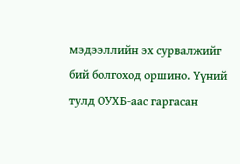мэдээллийн эх сурвалжийг бий болгоход оршино. Үүний тулд ОУХБ-аас гаргасан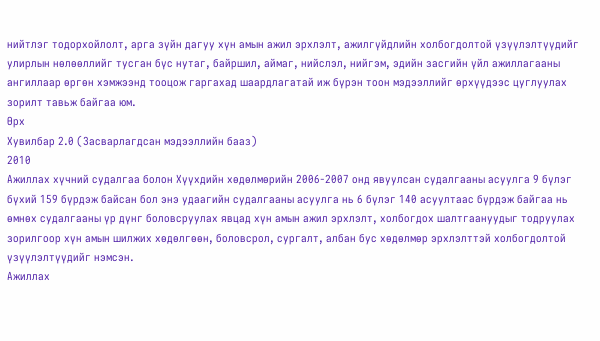нийтлэг тодорхойлолт, арга зүйн дагуу хүн амын ажил эрхлэлт, ажилгүйдлийн холбогдолтой үзүүлэлтүүдийг улирлын нөлөөллийг тусган бүс нутаг, байршил, аймаг, нийслэл, нийгэм, эдийн засгийн үйл ажиллагааны ангиллаар өргөн хэмжээнд тооцож гаргахад шаардлагатай иж бүрэн тоон мэдээллийг өрхүүдээс цуглуулах зорилт тавьж байгаа юм.
Өрх
Хувилбар 2.0 (Засварлагдсан мэдээллийн бааз)
2010
Ажиллах хүчний судалгаа болон Хүүхдийн хөдөлмөрийн 2006-2007 онд явуулсан судалгааны асуулга 9 бүлэг бүхий 159 бүрдэж байсан бол энэ удаагийн судалгааны асуулга нь 6 бүлэг 140 асуултаас бүрдэж байгаа нь өмнөх судалгааны үр дүнг боловсруулах явцад хүн амын ажил эрхлэлт, холбогдох шалтгаануудыг тодруулах зорилгоор хүн амын шилжих хөдөлгөөн, боловсрол, сургалт, албан бус хөдөлмөр эрхлэлттэй холбогдолтой үзүүлэлтүүдийг нэмсэн.
Ажиллах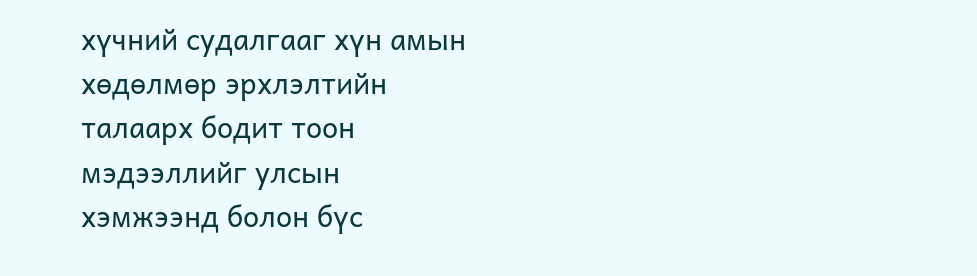хүчний судалгааг хүн амын хөдөлмөр эрхлэлтийн талаарх бодит тоон мэдээллийг улсын хэмжээнд болон бүс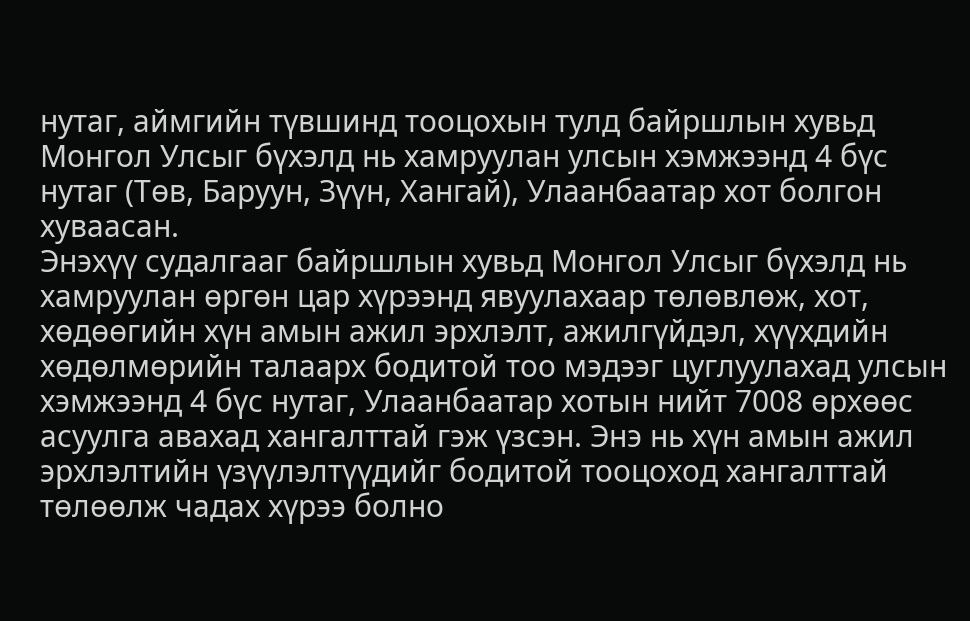нутаг, аймгийн түвшинд тооцохын тулд байршлын хувьд Монгол Улсыг бүхэлд нь хамруулан улсын хэмжээнд 4 бүс нутаг (Төв, Баруун, Зүүн, Хангай), Улаанбаатар хот болгон хуваасан.
Энэхүү судалгааг байршлын хувьд Монгол Улсыг бүхэлд нь хамруулан өргөн цар хүрээнд явуулахаар төлөвлөж, хот, хөдөөгийн хүн амын ажил эрхлэлт, ажилгүйдэл, хүүхдийн хөдөлмөрийн талаарх бодитой тоо мэдээг цуглуулахад улсын хэмжээнд 4 бүс нутаг, Улаанбаатар хотын нийт 7008 өрхөөс асуулга авахад хангалттай гэж үзсэн. Энэ нь хүн амын ажил эрхлэлтийн үзүүлэлтүүдийг бодитой тооцоход хангалттай төлөөлж чадах хүрээ болно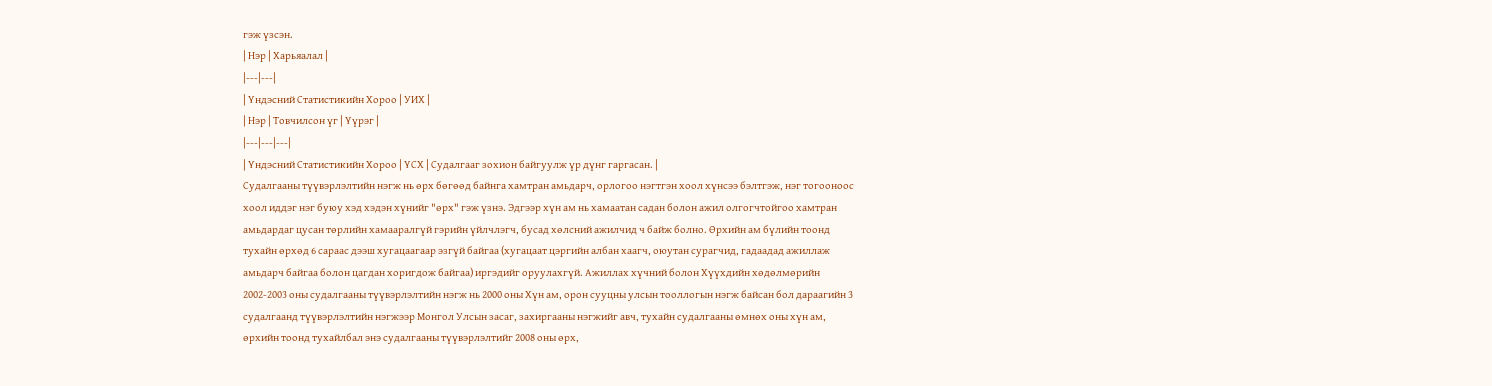гэж үзсэн.
| Нэр | Харьяалал |
|---|---|
| Үндэсний Статистикийн Хороо | УИХ |
| Нэр | Товчилсон үг | Үүрэг |
|---|---|---|
| Үндэсний Статистикийн Хороо | ҮСХ | Судалгааг зохион байгуулж үр дүнг гаргасан. |
Судалгааны түүвэрлэлтийн нэгж нь өрх бөгөөд байнга хамтран амьдарч, орлогоо нэгтгэн хоол хүнсээ бэлтгэж, нэг тогооноос хоол иддэг нэг буюу хэд хэдэн хүнийг "өрх" гэж үзнэ. Эдгээр хүн ам нь хамаатан садан болон ажил олгогчтойгоо хамтран амьдардаг цусан төрлийн хамааралгүй гэрийн үйлчлэгч, бусад хөлсний ажилчид ч байж болно. Өрхийн ам бүлийн тоонд тухайн өрхөд 6 сараас дээш хугацаагаар эзгүй байгаа (хугацаат цэргийн албан хаагч, оюутан сурагчид, гадаадад ажиллаж амьдарч байгаа болон цагдан хоригдож байгаа) иргэдийг оруулахгүй. Ажиллах хүчний болон Хүүхдийн хөдөлмөрийн 2002-2003 оны судалгааны түүвэрлэлтийн нэгж нь 2000 оны Хүн ам, орон сууцны улсын тооллогын нэгж байсан бол дараагийн 3 судалгаанд түүвэрлэлтийн нэгжээр Монгол Улсын засаг, захиргааны нэгжийг авч, тухайн судалгааны өмнөх оны хүн ам, өрхийн тоонд тухайлбал энэ судалгааны түүвэрлэлтийг 2008 оны өрх,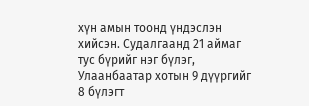хүн амын тоонд үндэслэн хийсэн. Судалгаанд 21 аймаг тус бүрийг нэг бүлэг, Улаанбаатар хотын 9 дүүргийг 8 бүлэгт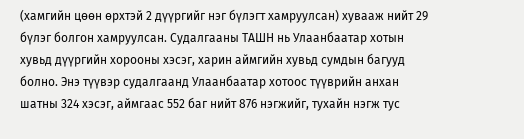(хамгийн цөөн өрхтэй 2 дүүргийг нэг бүлэгт хамруулсан) хувааж нийт 29 бүлэг болгон хамруулсан. Судалгааны ТАШН нь Улаанбаатар хотын хувьд дүүргийн хорооны хэсэг, харин аймгийн хувьд сумдын багууд болно. Энэ түүвэр судалгаанд Улаанбаатар хотоос түүврийн анхан шатны 324 хэсэг, аймгаас 552 баг нийт 876 нэгжийг, тухайн нэгж тус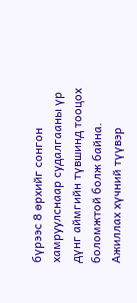бүрээс 8 өрхийг сонгон хамруулснаар судалгааны үр дүнг аймгийн түвшинд тооцох боломжтой болж байна. Ажиллах хүчний түүвэр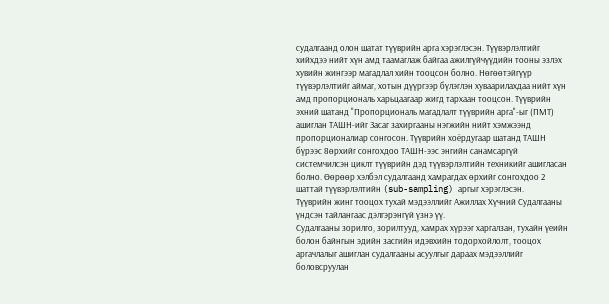судалгаанд олон шатат түүврийн арга хэрэглэсэн. Түүвэрлэлтийг хийхдээ нийт хүн амд таамаглаж байгаа ажилгүйчүүдийн тооны эзлэх хувийн жингээр магадлал хийн тооцсон болно. Нөгөөтэйгүүр түүвэрлэлтийг аймаг, хотын дүүргээр бүлэглэн хуваарилахдаа нийт хүн амд пропорциональ харьцаагаар жигд тархаан тооцсон. Түүврийн эхний шатанд "Пропорциональ магадлалт түүврийн арга"-ыг (ПМТ) ашиглан ТАШН-ийг Засаг захиргааны нэгжийн нийт хэмжээнд пропорционалиар сонгосон. Түүврийн хоёрдугаар шатанд ТАШН бүрээс 8өрхийг сонгохдоо ТАШН-ээс энгийн санамсаргүй системчилсэн циклт түүврийн дэд түүвэрлэлтийн техникийг ашигласан болно. Өөрөөр хэлбэл судалгаанд хамрагдах өрхийг сонгохдоо 2 шаттай түүвэрлэлтийн (sub-sampling) аргыг хэрэглэсэн.
Түүврийн жинг тооцох тухай мэдээллийг Ажиллах Хүчний Судалгааны үндсэн тайлангаас дэлгэрэнгүй үзнэ үү.
Судалгааны зорилго, зорилтууд, хамрах хүрээг харгалзан, тухайн үеийн болон байнгын эдийн засгийн идэвхийн тодорхойлолт, тооцох аргачлалыг ашиглан судалгааны асуулгыг дараах мэдээллийг боловсруулан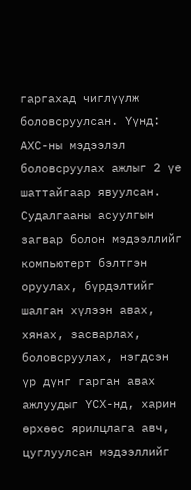гаргахад чиглүүлж боловсруулсан. Үүнд:
АХС-ны мэдээлэл боловсруулах ажлыг 2 үе шаттайгаар явуулсан. Судалгааны асуулгын загвар болон мэдээллийг компьютерт бэлтгэн оруулах, бүрдэлтийг шалган хүлээн авах, хянах, засварлах, боловсруулах, нэгдсэн үр дүнг гарган авах ажлуудыг YСХ-нд, харин өрхөөс ярилцлага авч, цуглуулсан мэдээллийг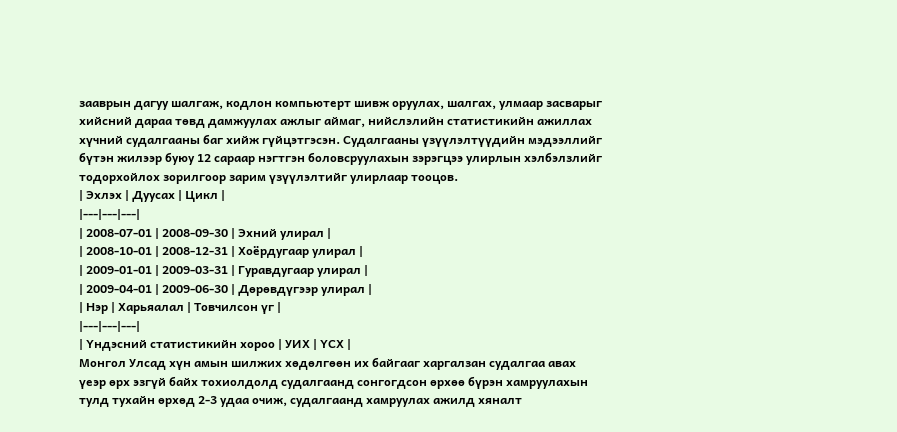зааврын дагуу шалгаж, кодлон компьютерт шивж оруулах, шалгах, улмаар засварыг хийсний дараа төвд дамжуулах ажлыг аймаг, нийслэлийн статистикийн ажиллах хүчний судалгааны баг хийж гүйцэтгэсэн. Судалгааны үзүүлэлтүүдийн мэдээллийг бүтэн жилээр буюу 12 сараар нэгтгэн боловсруулахын зэрэгцээ улирлын хэлбэлзлийг тодорхойлох зорилгоор зарим үзүүлэлтийг улирлаар тооцов.
| Эхлэх | Дуусах | Цикл |
|---|---|---|
| 2008-07-01 | 2008-09-30 | Эхний улирал |
| 2008-10-01 | 2008-12-31 | Хоёрдугаар улирал |
| 2009-01-01 | 2009-03-31 | Гуравдугаар улирал |
| 2009-04-01 | 2009-06-30 | Дөрөвдүгээр улирал |
| Нэр | Харьяалал | Товчилсон үг |
|---|---|---|
| Үндэсний статистикийн хороо | УИХ | ҮСХ |
Монгол Улсад хүн амын шилжих хөдөлгөөн их байгааг харгалзан судалгаа авах үеэр өрх эзгүй байх тохиолдолд судалгаанд сонгогдсон өрхөө бүрэн хамруулахын тулд тухайн өрхөд 2-3 удаа очиж, судалгаанд хамруулах ажилд хяналт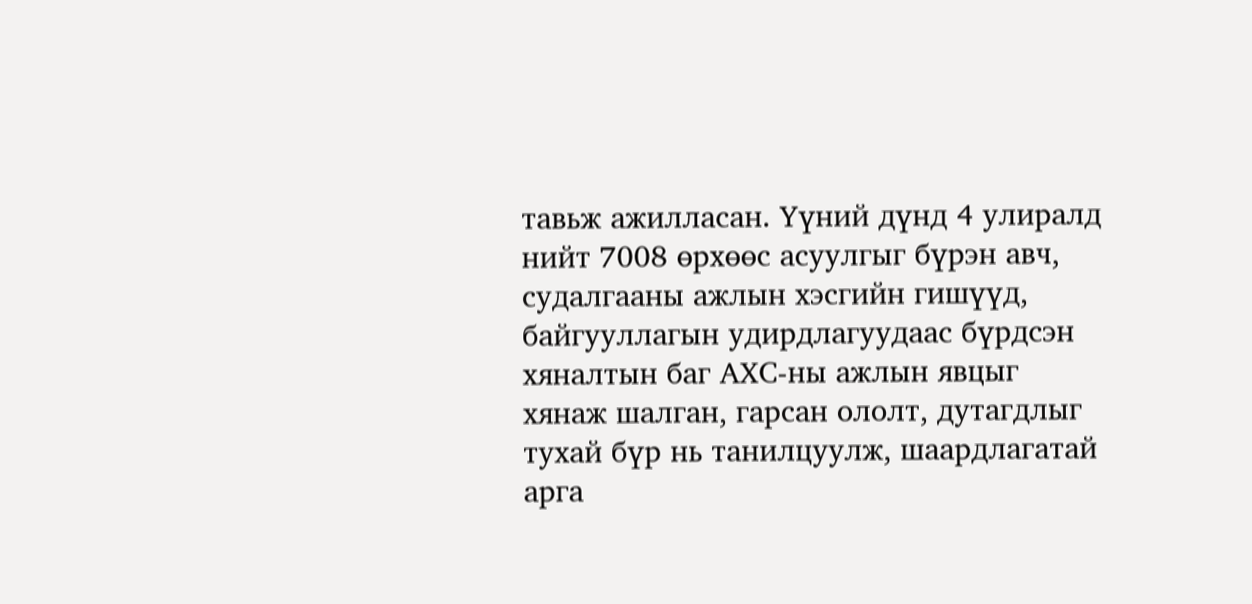тавьж ажилласан. Үүний дүнд 4 улиралд нийт 7008 өрхөөс асуулгыг бүрэн авч, судалгааны ажлын хэсгийн гишүүд, байгууллагын удирдлагуудаас бүрдсэн хяналтын баг АХС-ны ажлын явцыг хянаж шалган, гарсан ололт, дутагдлыг тухай бүр нь танилцуулж, шаардлагатай арга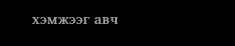хэмжээг авч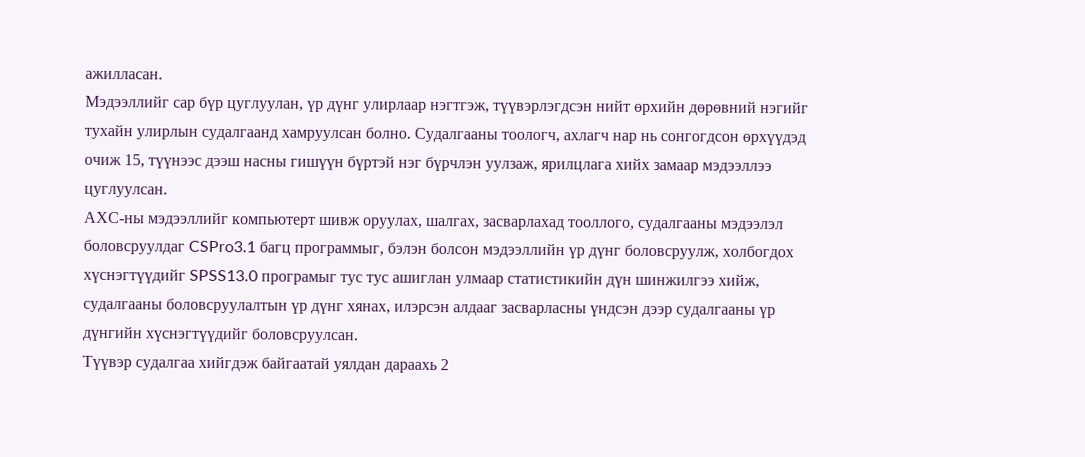ажилласан.
Мэдээллийг сар бүр цуглуулан, үр дүнг улирлаар нэгтгэж, түүвэрлэгдсэн нийт өрхийн дөрөвний нэгийг тухайн улирлын судалгаанд хамруулсан болно. Судалгааны тоологч, ахлагч нар нь сонгогдсон өрхүүдэд очиж 15, түүнээс дээш насны гишүүн бүртэй нэг бүрчлэн уулзаж, ярилцлага хийх замаар мэдээллээ цуглуулсан.
АХС-ны мэдээллийг компьютерт шивж оруулах, шалгах, засварлахад тооллого, судалгааны мэдээлэл боловсруулдаг CSPro3.1 багц программыг, бэлэн болсон мэдээллийн үр дүнг боловсруулж, холбогдох хүснэгтүүдийг SPSS13.0 програмыг тус тус ашиглан улмаар статистикийн дүн шинжилгээ хийж, судалгааны боловсруулалтын үр дүнг хянах, илэрсэн алдааг засварласны үндсэн дээр судалгааны үр дүнгийн хүснэгтүүдийг боловсруулсан.
Түүвэр судалгаа хийгдэж байгаатай уялдан дараахь 2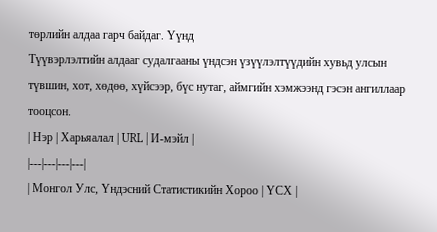төрлийн алдаа гарч байдаг. Үүнд
Түүвэрлэлтийн алдааг судалгааны үндсэн үзүүлэлтүүдийн хувьд улсын түвшин, хот, хөдөө, хүйсээр, бүс нутаг, аймгийн хэмжээнд гэсэн ангиллаар тооцсон.
| Нэр | Харьяалал | URL | И-мэйл |
|---|---|---|---|
| Монгол Улс, Үндэсний Статистикийн Хороо | ҮСХ |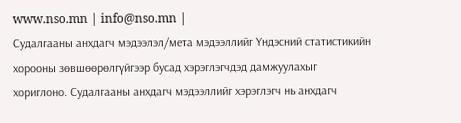www.nso.mn | info@nso.mn |
Судалгааны анхдагч мэдээлэл/мета мэдээллийг Үндэсний статистикийн хорооны зөвшөөрөлгүйгээр бусад хэрэглэгчдэд дамжуулахыг хориглоно. Судалгааны анхдагч мэдээллийг хэрэглэгч нь анхдагч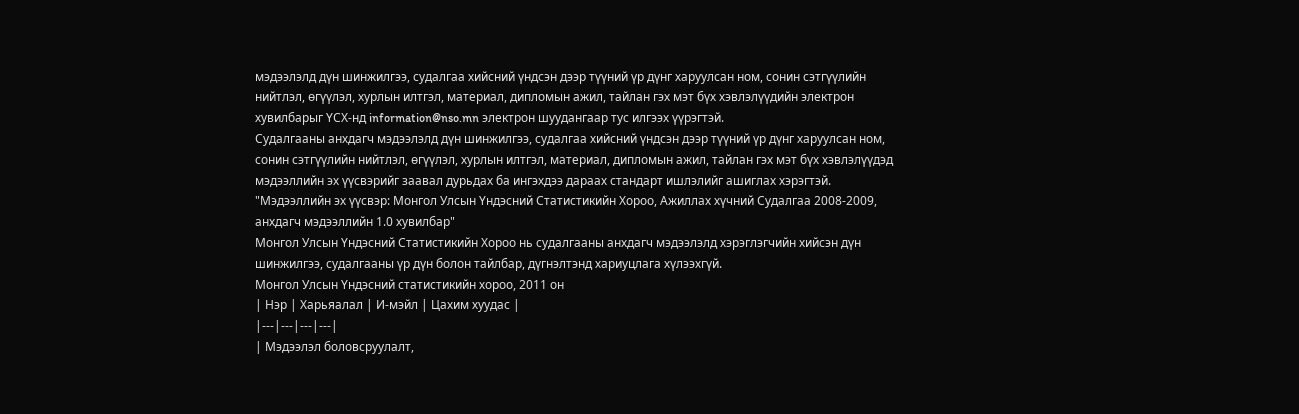мэдээлэлд дүн шинжилгээ, судалгаа хийсний үндсэн дээр түүний үр дүнг харуулсан ном, сонин сэтгүүлийн нийтлэл, өгүүлэл, хурлын илтгэл, материал, дипломын ажил, тайлан гэх мэт бүх хэвлэлүүдийн электрон хувилбарыг ҮСХ-нд information@nso.mn электрон шуудангаар тус илгээх үүрэгтэй.
Судалгааны анхдагч мэдээлэлд дүн шинжилгээ, судалгаа хийсний үндсэн дээр түүний үр дүнг харуулсан ном, сонин сэтгүүлийн нийтлэл, өгүүлэл, хурлын илтгэл, материал, дипломын ажил, тайлан гэх мэт бүх хэвлэлүүдэд мэдээллийн эх үүсвэрийг заавал дурьдах ба ингэхдээ дараах стандарт ишлэлийг ашиглах хэрэгтэй.
"Мэдээллийн эх үүсвэр: Монгол Улсын Үндэсний Статистикийн Хороо, Ажиллах хүчний Судалгаа 2008-2009, анхдагч мэдээллийн 1.0 хувилбар"
Монгол Улсын Үндэсний Статистикийн Хороо нь судалгааны анхдагч мэдээлэлд хэрэглэгчийн хийсэн дүн шинжилгээ, судалгааны үр дүн болон тайлбар, дүгнэлтэнд хариуцлага хүлээхгүй.
Монгол Улсын Үндэсний статистикийн хороо, 2011 он
| Нэр | Харьяалал | И-мэйл | Цахим хуудас |
|---|---|---|---|
| Мэдээлэл боловсруулалт,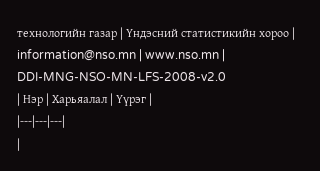технологийн газар | Үндэсний статистикийн хороо | information@nso.mn | www.nso.mn |
DDI-MNG-NSO-MN-LFS-2008-v2.0
| Нэр | Харьяалал | Үүрэг |
|---|---|---|
|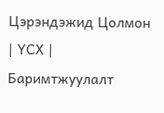Цэрэндэжид Цолмон | ҮСХ | Баримтжуулалт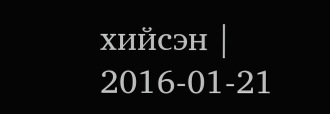хийсэн |
2016-01-21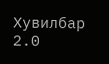Хувилбар 2.0